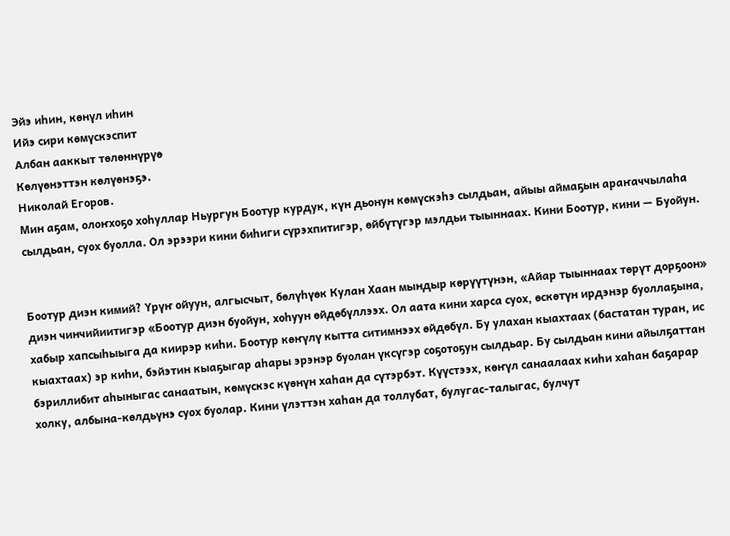Эйэ иһин, көнүл иһин
Ийэ сири көмүскэспит
Албан ааккыт төлөннүрүө
Көлүөнэттэн көлүөнэҕэ.
Николай Егоров.
Мин аҕам, олоҥхоҕо хоһуллар Ньургун Боотур курдук, күн дьонун көмүскэһэ сылдьан, айыы аймаҕын араҥаччылаһа сылдьан, суох буолла. Ол эрээри кини биһиги сүрэхпитигэр, өйбүтүгэр мэлдьи тыыннаах. Кини Боотур, кини — Буойун.


Боотур диэн кимий? Үрүҥ ойуун, алгысчыт, бөлүһүөк Кулан Хаан мындыр көрүүтүнэн, «Айар тыыннаах төрүт дорҕоон» диэн чинчийиитигэр «Боотур диэн буойун, хоһуун өйдөбүллээх. Ол аата кини харса суох, өскөтүн ирдэнэр буоллаҕына, хабыр хапсыһыыга да киирэр киһи. Боотур көҥүлү кытта ситимнээх өйдөбүл. Бу улахан кыахтаах (бастатан туран, ис кыахтаах) эр киһи, бэйэтин кыаҕыгар аһары эрэнэр буолан үксүгэр соҕотоҕун сылдьар. Бу сылдьан кини айылҕаттан бэриллибит аһыныгас санаатын, көмүскэс күөнүн хаһан да сүтэрбэт. Күүстээх, көҥүл санаалаах киһи хаһан баҕарар холку, албына-көлдьүнэ суох буолар. Кини үлэттэн хаһан да толлубат, булугас-талыгас, булчут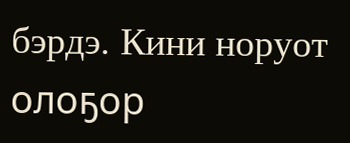бэрдэ. Кини норуот олоҕор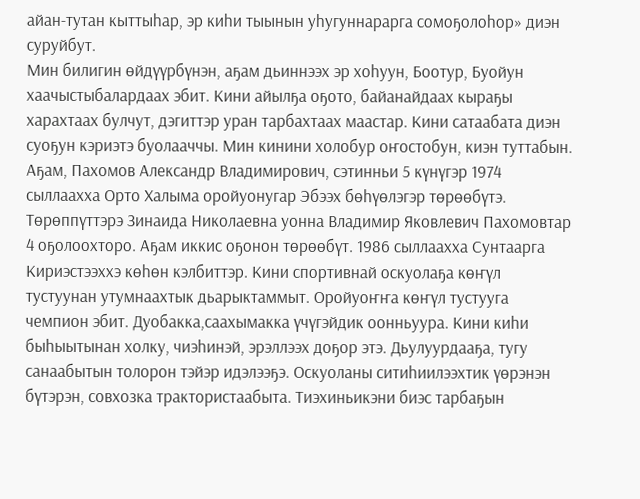айан-тутан кыттыһар, эр киһи тыынын уһугуннарарга сомоҕолоһор» диэн суруйбут.
Мин билигин өйдүүрбүнэн, аҕам дьиннээх эр хоһуун, Боотур, Буойун хаачыстыбалардаах эбит. Кини айылҕа оҕото, байанайдаах кыраҕы харахтаах булчут, дэгиттэр уран тарбахтаах маастар. Кини сатаабата диэн суоҕун кэриэтэ буолааччы. Мин кинини холобур оҥостобун, киэн туттабын.
Аҕам, Пахомов Александр Владимирович, сэтинньи 5 күнүгэр 1974 сыллаахха Орто Халыма оройуонугар Эбээх бөһүөлэгэр төрөөбүтэ. Төрөппүттэрэ Зинаида Николаевна уонна Владимир Яковлевич Пахомовтар 4 оҕолоохторо. Аҕам иккис оҕонон төрөөбүт. 1986 сыллаахха Сунтаарга Кириэстээххэ көһөн кэлбиттэр. Кини спортивнай оскуолаҕа көҥүл тустуунан утумнаахтык дьарыктаммыт. Оройуоҥҥа көҥүл тустууга чемпион эбит. Дуобакка,саахымакка үчүгэйдик оонньуура. Кини киһи быһыытынан холку, чиэһинэй, эрэллээх доҕор этэ. Дьулуурдааҕа, тугу санаабытын толорон тэйэр идэлээҕэ. Оскуоланы ситиһиилээхтик үөрэнэн бүтэрэн, совхозка трактористаабыта. Тиэхиньикэни биэс тарбаҕын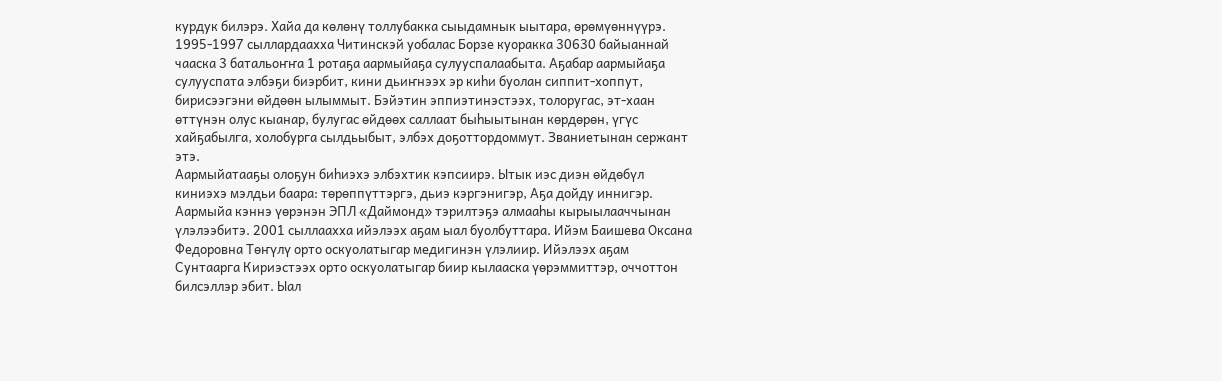курдук билэрэ. Хайа да көлөнү толлубакка сыыдамнык ыытара, өрөмүөннүүрэ.
1995-1997 сыллардаахха Читинскэй уобалас Борзе куоракка 30630 байыаннай чааска 3 батальоҥҥа 1 ротаҕа аармыйаҕа сулууспалаабыта. Аҕабар аармыйаҕа сулууспата элбэҕи биэрбит, кини дьиҥнээх эр киһи буолан сиппит-хоппут, бирисээгэни өйдөөн ылыммыт. Бэйэтин эппиэтинэстээх, толоругас, эт-хаан өттүнэн олус кыанар, булугас өйдөөх саллаат быһыытынан көрдөрөн, үгүс хайҕабылга, холобурга сылдьыбыт, элбэх доҕоттордоммут. Званиетынан сержант этэ.
Аармыйатааҕы олоҕун биһиэхэ элбэхтик кэпсиирэ. Ытык иэс диэн өйдөбүл киниэхэ мэлдьи баара: төрөппүттэргэ, дьиэ кэргэнигэр, Аҕа дойду иннигэр.
Аармыйа кэннэ үөрэнэн ЭПЛ «Даймонд» тэрилтэҕэ алмааһы кырыылааччынан үлэлээбитэ. 2001 сыллаахха ийэлээх аҕам ыал буолбуттара. Ийэм Баишева Оксана Федоровна Төҥүлү орто оскуолатыгар медигинэн үлэлиир. Ийэлээх аҕам Сунтаарга Кириэстээх орто оскуолатыгар биир кылааска үөрэммиттэр, оччоттон билсэллэр эбит. Ыал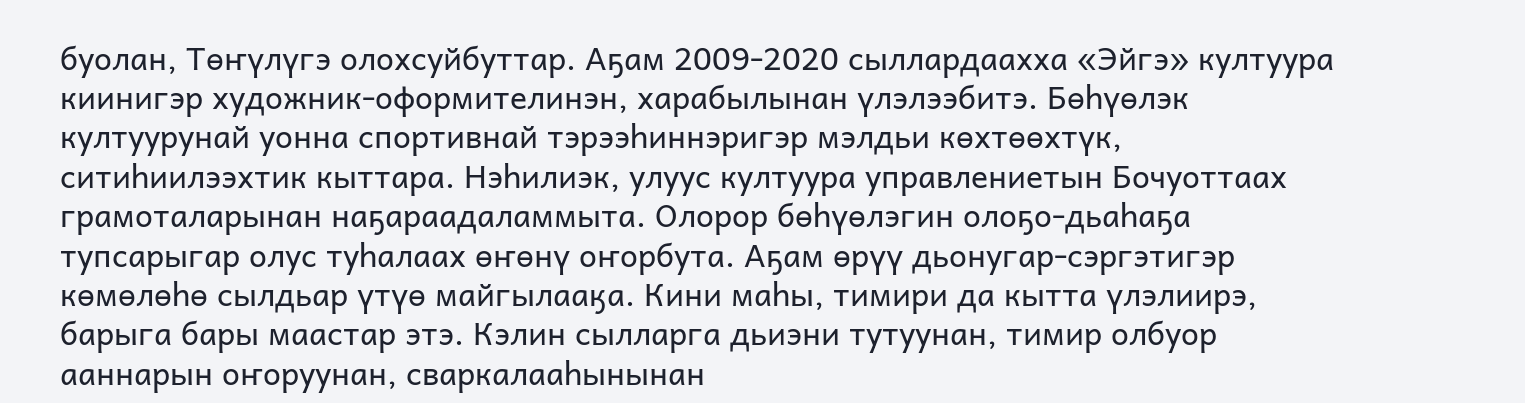буолан, Төҥүлүгэ олохсуйбуттар. Аҕам 2009-2020 сыллардаахха «Эйгэ» култуура киинигэр художник-оформителинэн, харабылынан үлэлээбитэ. Бөһүөлэк култуурунай уонна спортивнай тэрээһиннэригэр мэлдьи көхтөөхтүк, ситиһиилээхтик кыттара. Нэһилиэк, улуус култуура управлениетын Бочуоттаах грамоталарынан наҕараадаламмыта. Олорор бөһүөлэгин олоҕо-дьаһаҕа тупсарыгар олус туһалаах өҥөнү оҥорбута. Аҕам өрүү дьонугар-сэргэтигэр көмөлөһө сылдьар үтүө майгылааӄа. Кини маһы, тимири да кытта үлэлиирэ, барыга бары маастар этэ. Кэлин сылларга дьиэни тутуунан, тимир олбуор ааннарын оҥоруунан, сваркалааһынынан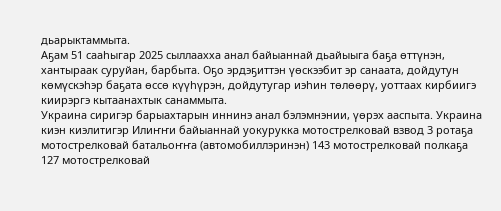дьарыктаммыта.
Аҕам 51 сааһыгар 2025 сыллаахха анал байыаннай дьайыыга баҕа өттүнэн, хантыраак суруйан, барбыта. Оҕо эрдэҕиттэн үөскээбит эр санаата, дойдутун көмүскэһэр баҕата өссө күүһүрэн, дойдутугар иэһин төлөөрү, уоттаах кирбиигэ киирэргэ кытаанахтык санаммыта.
Украина сиригэр барыахтарын иннинэ анал бэлэмнэнии, үөрэх ааспыта. Украина киэн киэлитигэр Илиҥҥи байыаннай уокурукка мотострелковай взвод 3 ротаҕа мотострелковай батальоҥҥа (автомобиллэринэн) 143 мотострелковай полкаҕа 127 мотострелковай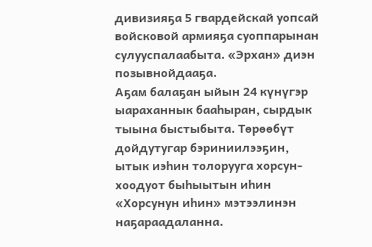дивизияҕа 5 гвардейскай уопсай войсковой армияҕа суоппарынан сулууспалаабыта. «Эрхан» диэн позывнойдааҕа.
Аҕам балаҕан ыйын 24 күнүгэр ыараханнык бааһыран, сырдык тыына быстыбыта. Төрөөбүт дойдутугар бэриниилээҕин, ытык иэһин толорууга хорсун-хоодуот быһыытын иһин «Хорсунун иһин» мэтээлинэн наҕараадаланна.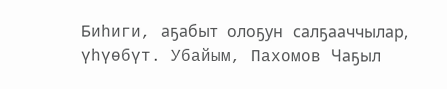Биһиги, аҕабыт олоҕун салҕааччылар, үһүөбүт. Убайым, Пахомов Чаҕыл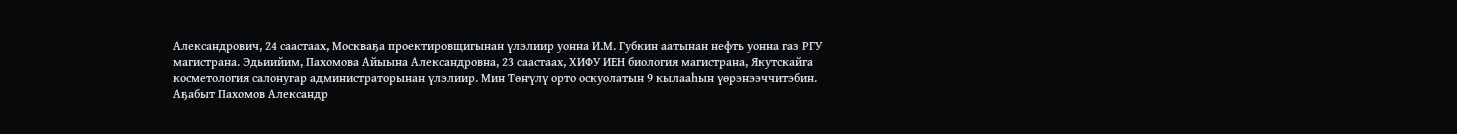Александрович, 24 саастаах, Москваҕа проектировщигынан үлэлиир уонна И.М. Губкин аатынан нефть уонна газ РГУ магистрана. Эдьиийим, Пахомова Айыына Александровна, 23 саастаах, ХИФУ ИЕН биология магистрана, Якутскайга косметология салонугар администраторынан үлэлиир. Мин Төҥүлү орто оскуолатын 9 кылааһын үөрэнээччитэбин.
Аҕабыт Пахомов Александр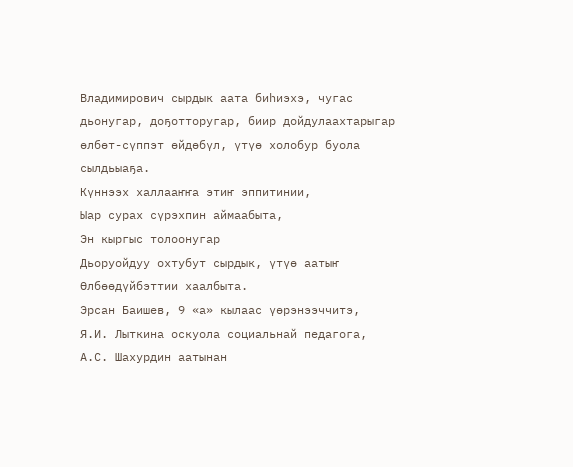Владимирович сырдык аата биһиэхэ, чугас дьонугар, доҕотторугар, биир дойдулаахтарыгар өлбөт-сүппэт өйдөбүл, үтүө холобур буола сылдьыаҕа.
Күннээх халлааҥҥа этиҥ эппитинии,
Ыар сурах сүрэхпин аймаабыта,
Эн кыргыс толоонугар
Дьоруойдуу охтубут сырдык, үтүө аатыҥ
Өлбөөдүйбэттии хаалбыта.
Эрсан Баишев, 9 «а» кылаас үөрэнээччитэ,
Я.И. Лыткина оскуола социальнай педагога,
А.С. Шахурдин аатынан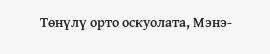Төнүлү орто оскуолата, Мэнэ-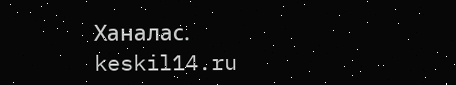Ханалас.
keskil14.ru